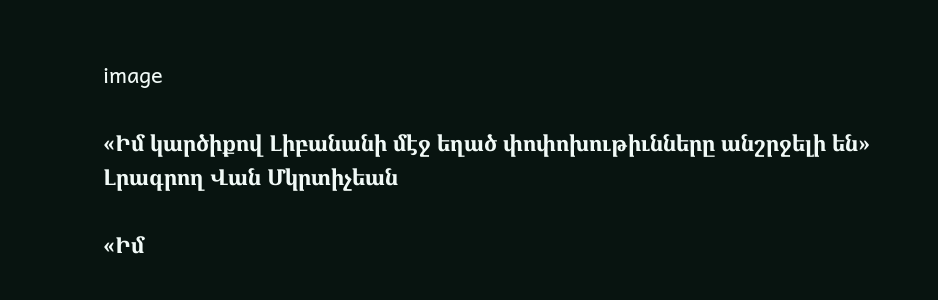image

«Իմ կարծիքով Լիբանանի մէջ եղած փոփոխութիւնները անշրջելի են» Լրագրող Վան Մկրտիչեան

«Իմ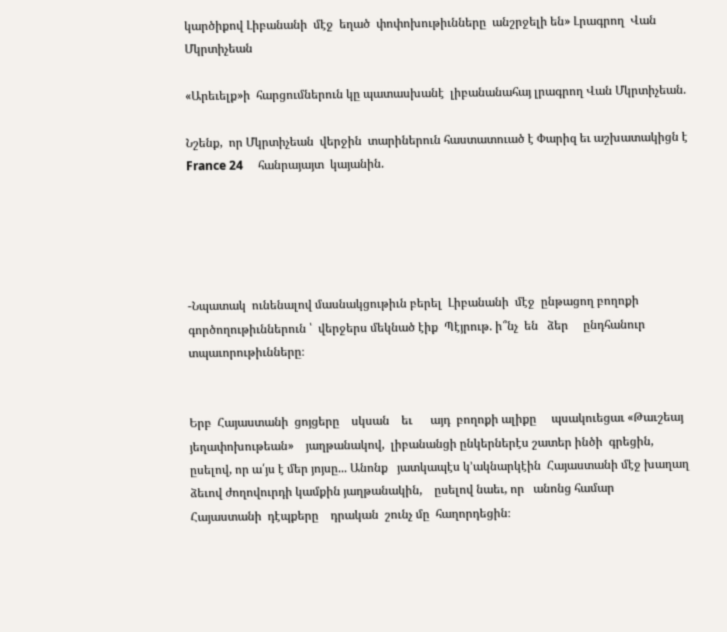կարծիքով Լիբանանի  մէջ  եղած  փոփոխութիւնները  անշրջելի են» Լրագրող  Վան  Մկրտիչեան

«Արեւելք»ի  հարցումներուն կը պատասխանէ  լիբանանահայ լրագրող Վան Մկրտիչեան.

Նշենք,  որ Մկրտիչեան  վերջին  տարիներուն հաստատուած է Փարիզ եւ աշխատակիցն է   France 24     հանրայայտ  կայանին.





-Նպատակ  ունենալով մասնակցութիւն բերել  Լիբանանի  մէջ  ընթացող բողոքի   գործողութիւններուն ՝  վերջերս մեկնած էիք  Պէյրութ. ի՞նչ  են   ձեր     ընդհանուր  տպաւորութիւնները։


Երբ  Հայաստանի  ցոյցերը    սկսան    եւ      այդ  բողոքի ալիքը     պսակուեցաւ «Թաւշեայ  յեղափոխութեան»    յաղթանակով,  լիբանանցի ընկերներէս շատեր ինծի  գրեցին, ըսելով, որ ա՛յս է մեր յոյսը... Անոնք   յատկապէս կ՚ակնարկէին  Հայաստանի մէջ խաղաղ ձեւով ժողովուրդի կամքին յաղթանակին,    ըսելով նաեւ, որ   անոնց համար      Հայաստանի  դէպքերը    դրական  շունչ մը  հաղորդեցին։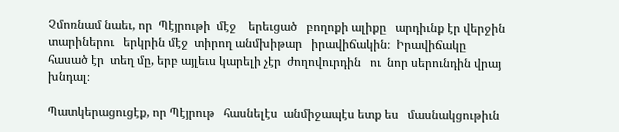Չմոռնամ նաեւ, որ  Պէյրութի  մէջ    երեւցած   բողոքի ալիքը   արդիւնք էր վերջին  տարիներու   երկրին մէջ  տիրող անմխիթար   իրավիճակին։  Իրավիճակը հասած էր  տեղ մը, երբ այլեւս կարելի չէր  ժողովուրդին   ու  նոր սերունդին վրայ խնդալ։

Պատկերացուցէք, որ Պէյրութ   հասնելէս  անմիջապէս ետք ես   մասնակցութիւն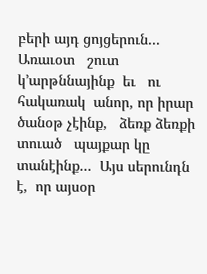բերի այդ ցոյցերուն...   Առաւօտ   շուտ կ՚արթննայինք  եւ   ու հակառակ  անոր, որ իրար  ծանօթ չէինք,   ձեռք ձեռքի տուած   պայքար կը տանէինք...  Այս սերունդն է,  որ այսօր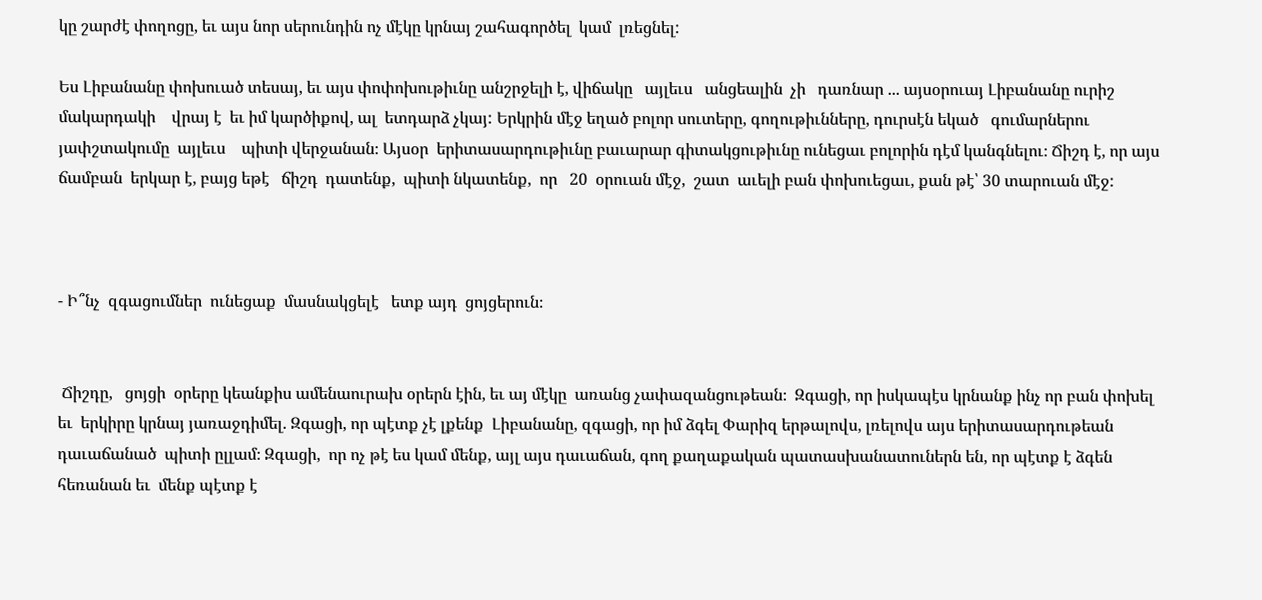կը շարժէ փողոցը, եւ այս նոր սերունդին ոչ մէկը կրնայ շահագործել  կամ  լռեցնել:

Ես Լիբանանը փոխուած տեսայ, եւ այս փոփոխութիւնը անշրջելի է, վիճակը   այլեւս   անցեալին  չի   դառնար ... այսօրուայ Լիբանանը ուրիշ մակարդակի    վրայ է  եւ իմ կարծիքով, ալ  ետդարձ չկայ: Երկրին մէջ եղած բոլոր սուտերը, գողութիւնները, դուրսէն եկած   գումարներու  յափշտակումը  այլեւս    պիտի վերջանան։ Այսօր  երիտասարդութիւնը բաւարար գիտակցութիւնը ունեցաւ բոլորին դէմ կանգնելու։ Ճիշդ է, որ այս ճամբան  երկար է, բայց եթէ   ճիշդ  դատենք,  պիտի նկատենք,  որ   20  օրուան մէջ,  շատ  աւելի բան փոխուեցաւ, քան թէ՝ 30 տարուան մէջ:



- Ի՞նչ  զգացումներ  ունեցաք  մասնակցելէ   ետք այդ  ցոյցերուն։


 Ճիշդը,   ցոյցի  օրերը կեանքիս ամենաուրախ օրերն էին, եւ այ մէկը  առանց չափազանցութեան։  Զգացի, որ իսկապէս կրնանք ինչ որ բան փոխել եւ  երկիրը կրնայ յառաջդիմել. Զգացի, որ պէտք չէ լքենք  Լիբանանը, զգացի, որ իմ ձգել Փարիզ երթալովս, լռելովս այս երիտասարդութեան դաւաճանած  պիտի ըլլամ։ Զգացի,  որ ոչ թէ ես կամ մենք, այլ այս դաւաճան, գող քաղաքական պատասխանատուներն են, որ պէտք է ձգեն հեռանան եւ  մենք պէտք է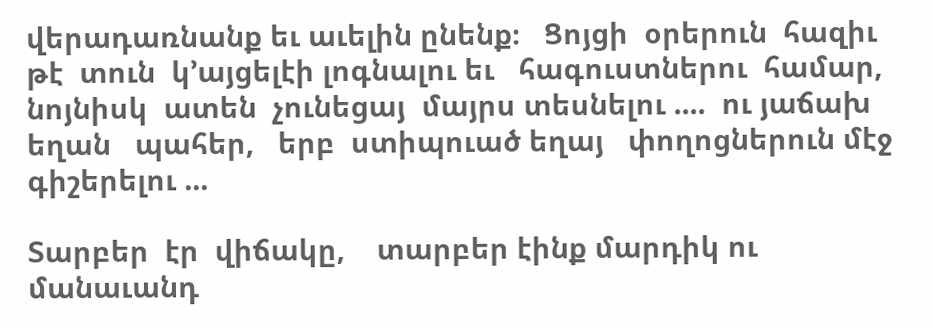վերադառնանք եւ աւելին ընենք։   Ցոյցի  օրերուն  հազիւ թէ  տուն  կ՚այցելէի լոգնալու եւ   հագուստներու  համար, նոյնիսկ  ատեն  չունեցայ  մայրս տեսնելու ....  ու յաճախ եղան   պահեր,   երբ  ստիպուած եղայ   փողոցներուն մէջ  գիշերելու ...

Տարբեր  էր  վիճակը,    տարբեր էինք մարդիկ ու    մանաւանդ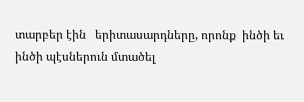տարբեր էին   երիտասարդները, որոնք  ինծի եւ ինծի պէսներուն մտածել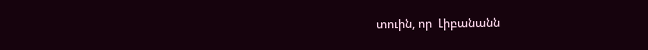տուին, որ  Լիբանանն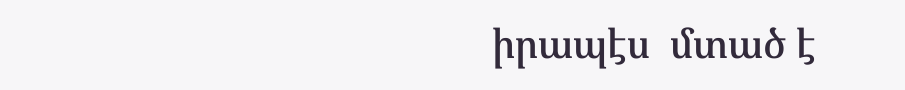իրապէս  մտած է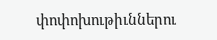փոփոխութիւններու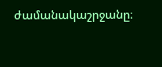ժամանակաշրջանը։